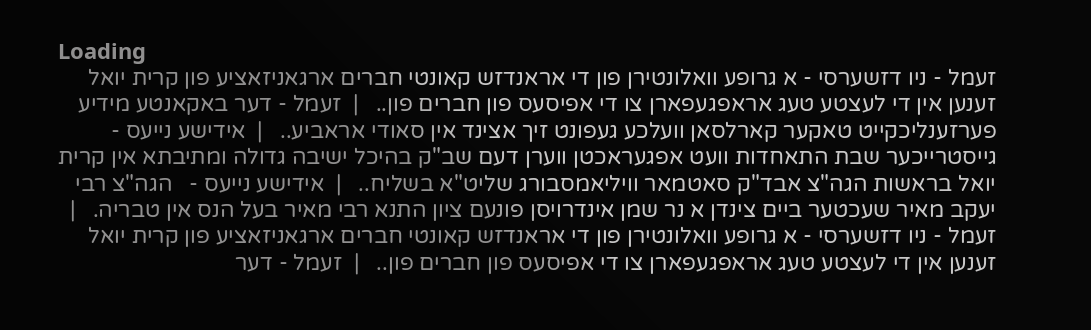Loading
זעמל - ניו דזשערסי - א גרופע וואלונטירן פון די אראנדזש קאונטי חברים ארגאניזאציע פון קרית יואל זענען אין די לעצטע טעג אראפגעפארן צו די אפיסעס פון חברים פון..   |  זעמל - דער באקאנטע מידיע פערזענליכקייט טאקער קארלסאן וועלכע געפונט זיך אצינד אין סאודי אראביע..   |  אידישע נייעס -   גייסטרייכער שבת התאחדות וועט אפגעראכטן ווערן דעם שב"ק בהיכל ישיבה גדולה ומתיבתא אין קרית יואל בראשות הגה"צ אבד"ק סאטמאר וויליאמסבורג שליט"א בשליח..   |  אידישע נייעס -   הגה"צ רבי יעקב מאיר שעכטער ביים צינדן א נר שמן אינדרויסן פונעם ציון התנא רבי מאיר בעל הנס אין טבריה.   |   זעמל - ניו דזשערסי - א גרופע וואלונטירן פון די אראנדזש קאונטי חברים ארגאניזאציע פון קרית יואל זענען אין די לעצטע טעג אראפגעפארן צו די אפיסעס פון חברים פון..   |  זעמל - דער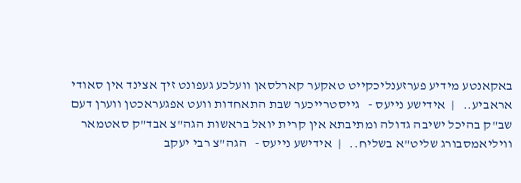באקאנטע מידיע פערזענליכקייט טאקער קארלסאן וועלכע געפונט זיך אצינד אין סאודי אראביע..   |  אידישע נייעס -   גייסטרייכער שבת התאחדות וועט אפגעראכטן ווערן דעם שב"ק בהיכל ישיבה גדולה ומתיבתא אין קרית יואל בראשות הגה"צ אבד"ק סאטמאר וויליאמסבורג שליט"א בשליח..   |  אידישע נייעס -   הגה"צ רבי יעקב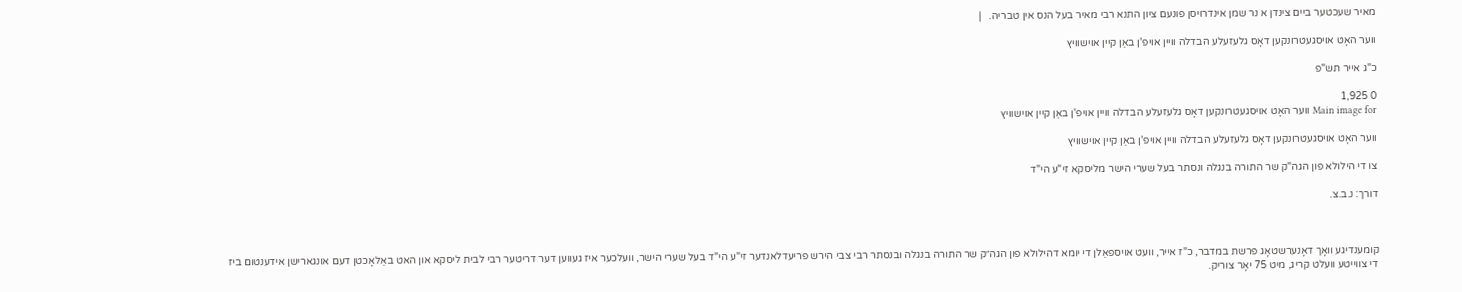מאיר שעכטער ביים צינדן א נר שמן אינדרויסן פונעם ציון התנא רבי מאיר בעל הנס אין טבריה.   |

ווער האָט אויסגעטרונקען דאָס גלעזעלע הבדלה וויין אויפ'ן באַן קיין אוישוויץ

כ"ג אייר תש"פ

0 1,925
Main image for ווער האָט אויסגעטרונקען דאָס גלעזעלע הבדלה וויין אויפ'ן באַן קיין אוישוויץ

ווער האָט אויסגעטרונקען דאָס גלעזעלע הבדלה וויין אויפ'ן באַן קיין אוישוויץ

צו די הילולא פון הגה"ק שר התורה בנגלה ונסתר בעל שערי הישר מליסקא זי"ע הי"ד

דורך: נ.ב.צ.



קומענדיגע וואָך דאָנערשטאָג פּרשת במדבר, כ"ז אייר, וועט אויספאַלן די יומא דהילולא פון הגה״ק שר התורה בנגלה ובנסתר רבי צבי הירש פריעדלאנדער זי"ע הי"ד בעל שערי הישר, וועלכער איז געווען דער דריטער רבי לבית ליסקא און האט באַלאָכטן דעם אונגארישן אידענטום ביז די צווייטע וועלט קריג, מיט 75 יאָר צוריק.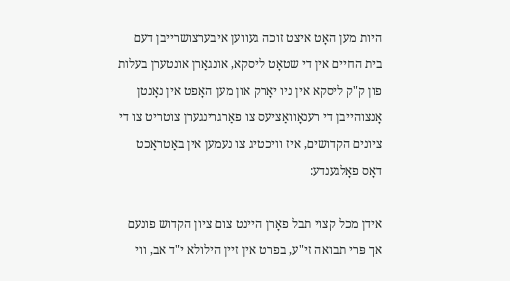היות מען האָט איצט זוכה געווען איבערצושרייבן דעם בית החיים אין די שטאָט ליסקא, אונגאַרן אונטערן בעלות פון ק"ק ליסקא אין ניו יאָרק און מען האָפט אין נאָנטן אָנצוהייבן די רענאָוואַציעס צו פאַרגרינגערן צוטריט צו די ציונים הקדושים, איז וויכטיג צו נעמען אין באַטראַכט דאָס פאָלגענדע:

אידן מכל קצוי תבל פאָרן היינט צום ציון הקדוש פונעם אך פּרי תבואה זי"ע, בפרט אין זיין הילולא י"ד אב, ווי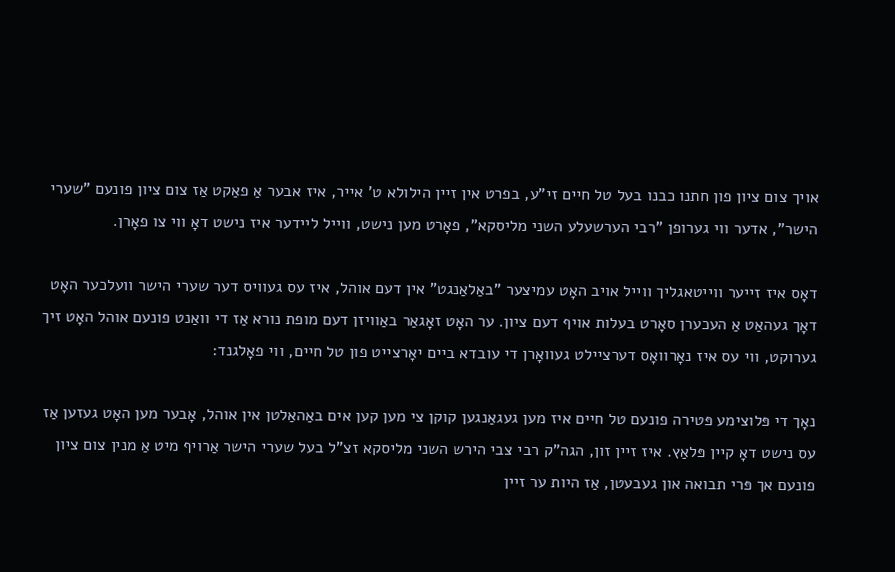אויך צום ציון פון חתנו כבנו בעל טל חיים זי"ע, בפרט אין זיין הילולא ט' אייר, איז אבער אַ פאַקט אַז צום ציון פונעם "שערי הישר", אדער ווי גערופן "רבי הערשעלע השני מליסקא", פאָרט מען נישט, ווייל ליידער איז נישט דאָ ווי צו פאָרן.

דאָס איז זייער ווייטאגליך ווייל אויב האָט עמיצער "באַלאַנגט" אין דעם אוהל, איז עס געוויס דער שערי הישר וועלכער האָט דאָך געהאַט אַ העכערן סאָרט בעלות אויף דעם ציון. ער האָט זאָגאַר באַוויזן דעם מופת נורא אַז די וואַנט פונעם אוהל האָט זיך גערוקט, ווי עס איז נאָרוואָס דערציילט געוואָרן די עובדא ביים יאָרצייט פון טל חיים, ווי פאָלגנד:

נאָך די פּלוצימע פּטירה פונעם טל חיים איז מען געגאַנגען קוקן צי מען קען אים באַהאַלטן אין אוהל, אָבער מען האָט געזען אַז עס נישט דאָ קיין פּלאַץ. איז זיין זון, הגה"ק רבי צבי הירש השני מליסקא זצ"ל בעל שערי הישר אַרויף מיט אַ מנין צום ציון פונעם אך פּרי תבואה און געבעטן, אַז היות ער זיין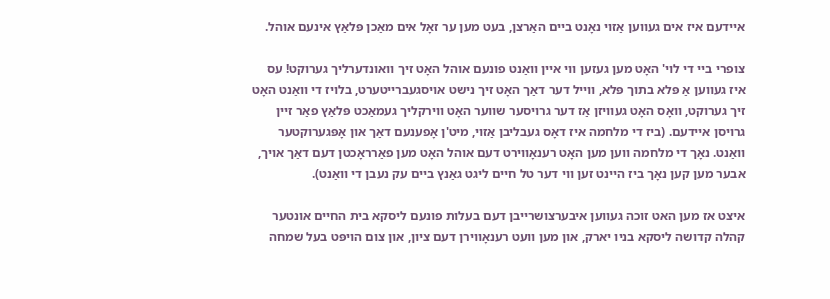איידעם איז אים געווען אַזוי נאָנט ביים האַרצן, בעט מען ער זאָל אים מאַכן פּלאַץ אינעם אוהל.

צופרי ביי די לוי' האָט מען געזען ווי איין וואַנט פונעם אוהל האָט זיך וואונדערליך גערוקט! עס איז געווען אַ פּלא בתוך פּלא, ווייל דער דאַך האָט זיך נישט אויסגעברייטערט, בלויז די וואַנט האָט זיך גערוקט, וואָס האָט געוויזן אַז דער גרויסער שווער האָט ווירקליך געמאַכט פּלאַץ פאַר זיין גרויסן איידעם. (ביז די מלחמה איז דאָס געבליבן אַזוי, מיט'ן אָפענעם דאַך און אָפּגערוקטער וואַנט. נאָך די מלחמה ווען מען האָט רענאָווירט דעם אוהל האָט מען פאַרראָכטן דעם דאַך אויך, אבער מען קען נאָך ביז היינט זען ווי דער טל חיים ליגט גאַנץ ביים עק נעבן די וואַנט).

איצט אז מען האט זוכה געווען איבערצושרייבן דעם בעלות פונעם ליסקא בית החיים אונטער קהלה קדושה ליסקא בניו יארק, און מען וועט רענאָווירן דעם ציון, און צום הויפּט בעל שמחה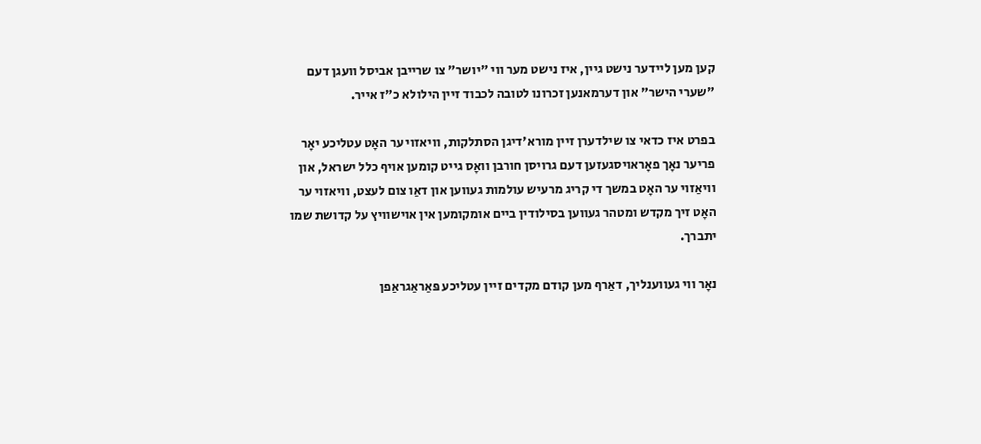קען מען ליידער נישט גיין, איז נישט מער ווי "יושר" צו שרייבן אביסל וועגן דעם "שערי הישר" און דערמאנען זכרונו לטובה לכבוד זיין הילולא כ"ז אייר.

בפרט איז כדאי צו שילדערן זיין מורא'דיגן הסתלקות, וויאזוי ער האָט עטליכע יאָר פריער נאָך פאָראויסגעזען דעם גרויסן חורבן וואָס גייט קומען אויף כלל ישראל, און וויאַזוי ער האָט במשך די קריג מרעיש עולמות געווען און דאַו צום לעצט, וויאזוי ער האָט זיך מקדש ומטהר געווען בסילודין ביים אומקומען אין אוישוויץ על קדושת שמו יתברך.

נאָר ווי געווענליך, דאַרף מען קודם מקדים זיין עטליכע פּאַראַגראַפן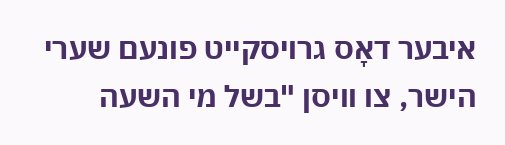איבער דאָס גרויסקייט פונעם שערי הישר, צו וויסן "בשל מי השעה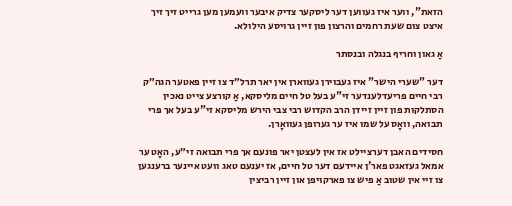הזאת", ווער איז געווען דער ליסקער צדיק איבער וועמען מען גרייט זיך זיך איצט צום שעת רחמים והרצון פון זיין גרויסע הילולא.

אַ גאון וחריף בנגלה ובנסתר

דער "שערי הישר" איז געבוירן געווארן אין יאר תרל״ד צו זיין פאטער הגה״ק רבי חיים פריעדלענדער זי"ע בעל טל חיים מליסקא, אַ קורצע צייט נאכין הסתלקות פון זיין זיידן הרב הקדוש רבי צבי הירש מליסקא זי"ע בעל אך פּרי תבואה, וואָס על שמו איז ער גערופן געוואָרן.

חסידים האבן דערציילט אז אין לעצטן יאר פונעם אך פרי תבואה זי״ע, האָט ער אמאל געזאגט פאר'ן איידעם דער טל חיים, אז יענעם טאג וועט איינער ברענגען צו זיי אין שטוב אַ פיש צו פארקויפן און זיין רביצין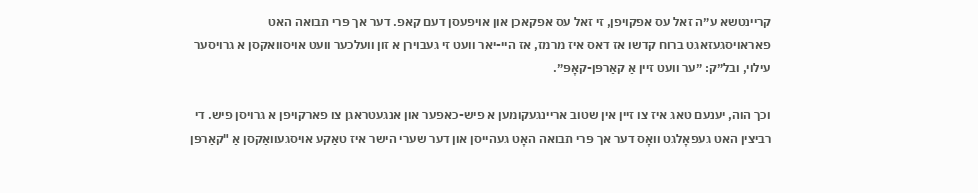קריינטשא ע״ה זאל עס אפקויפן, זי זאל עס אפקאכן און אויפעסן דעם קאפ. דער אך פּרי תבואה האט פאראויסגעזאגט ברוח קדשו אז דאס איז מרמז, אז היי-יאר וועט זי געבוירן א זון וועלכער וועט אויסוואקסן א גרויסער עילוי, ובל״ק: ״ער וועט זיין אַ קאַרפּן-קאָפּ״.

וכך הוה, יענעם טאג איז צו זיין אין שטוב אריינגעקומען א פיש-כאפער און אנגעטראגן צו פארקויפן א גרויסן פיש. די רביצין האט געפאָלגט וואָס דער אך פּרי תבואה האָט געהייסן און דער שערי הישר איז טאַקע אויסגעוואַקסן אַ "קאַרפּן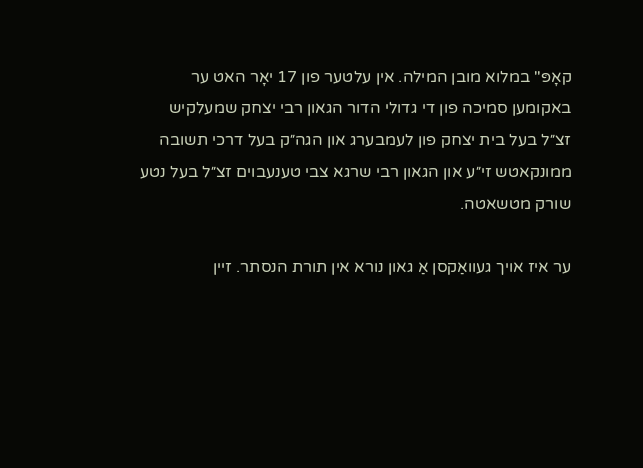קאָפּ" במלוא מובן המילה. אין עלטער פון 17 יאָר האט ער באקומען סמיכה פון די גדולי הדור הגאון רבי יצחק שמעלקיש זצ״ל בעל בית יצחק פון לעמבערג און הגה״ק בעל דרכי תשובה ממונקאטש זי״ע און הגאון רבי שרגא צבי טענעבוים זצ״ל בעל נטע שורק מטשאטה.

ער איז אויך געוואַקסן אַ גאון נורא אין תורת הנסתר. זיין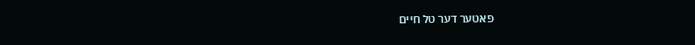פאטער דער טל חיים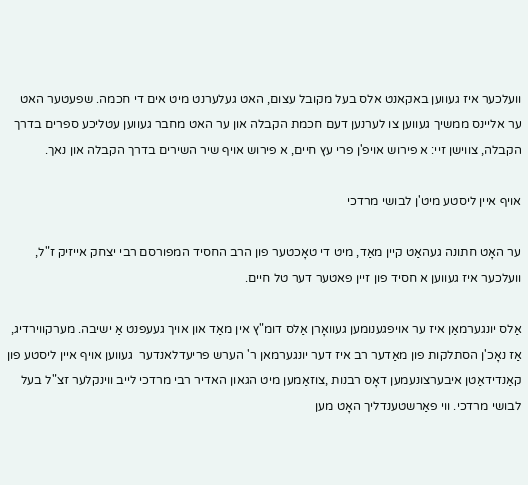וועלכער איז געווען באקאנט אלס בעל מקובל עצום, האט געלערנט מיט אים די חכמה. שפעטער האט ער אליינס ממשיך געווען צו לערנען דעם חכמת הקבלה און ער האט מחבר געווען עטליכע ספרים בדרך הקבלה, צווישן זיי: א פירוש אויפ'ן פרי עץ חיים, א פירוש אויף שיר השירים בדרך הקבלה און נאך.

אויף איין ליסטע מיט'ן לבושי מרדכי

ער האָט חתונה געהאַט קיין מאַד, מיט די טאָכטער פון הרב החסיד המפורסם רבי יצחק אייזיק ז"ל, וועלכער איז געווען א חסיד פון זיין פאטער דער טל חיים.

אַלס יונגערמאַן איז ער אויפגענומען געוואָרן אַלס דומ"ץ אין מאַד און אויך געעפנט אַ ישיבה. מערקווירדיג, אַז נאָכ'ן הסתלקות פון מאַדער רב איז דער יונגערמאן ר' הערש פריעדלאנדער  געווען אויף איין ליסטע פון קאַנדידאַטן איבערצונעמען דאָס רבנות ,צוזאַמען מיט הגאון האדיר רבי מרדכי לייב ווינקלער זצ"ל בעל לבושי מרדכי. ווי פאַרשטענדליך האָט מען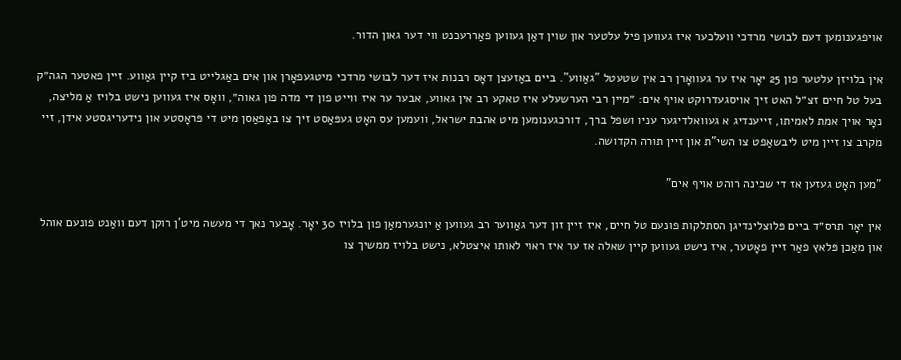אויפגענומען דעם לבושי מרדכי וועלכער איז געווען פיל עלטער און שוין דאַן געווען פאַררעכנט ווי דער גאון הדור.

אין בלויזן עלטער פון 25 יאָר איז ער געוואָרן רב אין שטעטל "גאַווע". ביים באַזעצן דאָס רבנות איז דער לבושי מרדכי מיטגעפאָרן און אים באַגלייט ביז קיין גאַווע. זיין פאטער הגה״ק בעל טל חיים זצ״ל האט זיך אויסגעדרוקט אויף אים: ״מיין רבי הערשעלע איז טאקע רב אין גאווע, אבער ער איז ווייט פון די מדה פון גאוה״, וואָס איז געווען נישט בלויז אַ מליצה, נאָר אויך אמת לאמיתו, זייענדיג א געוואלדיגער עניו ושפל ברך, דורכגענומען מיט אהבת ישראל, וועמען עס האָט געפּאַסט זיך צו באַפאַסן מיט די פּראָסטע און נידעריגסטע אידן, זיי מקרב צו זיין מיט ליבשאַפט צו השי"ת און זיין תורה הקדושה.

"מען האָט געזען אז די שכינה רוהט אויף אים"

אין יאָר תרס״ד ביים פּלוצלינדיגן הסתלקות פונעם טל חיים, איז זיין זון דער גאַווער רב געווען אַ יונגערמאַן פון בלויז 30 יאָר. אָבער נאך די מעשה מיט'ן רוקן דעם וואַנט פונעם אוהל און מאַכן פּלאץ פאַר זיין פאָטער, איז נישט געווען קיין שאלה אז ער איז ראוי לאותו איצטלא, נישט בלויז ממשיך צו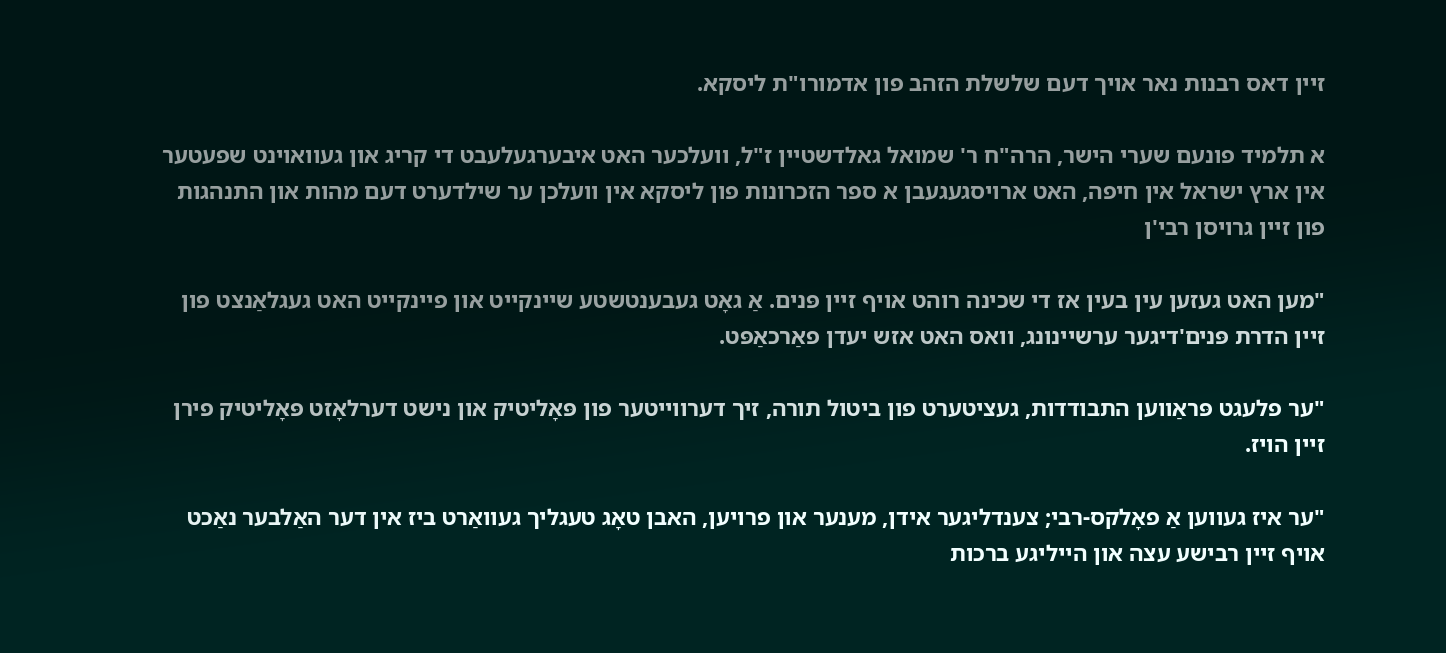זיין דאס רבנות נאר אויך דעם שלשלת הזהב פון אדמורו"ת ליסקא.

א תלמיד פונעם שערי הישר, הרה"ח ר' שמואל גאלדשטיין ז"ל, וועלכער האט איבערגעלעבט די קריג און געוואוינט שפעטער אין ארץ ישראל אין חיפה, האט ארויסגעגעבן א ספר הזכרונות פון ליסקא אין וועלכן ער שילדערט דעם מהות און התנהגות פון זיין גרויסן רבי'ן

"מען האט געזען עין בעין אז די שכינה רוהט אויף זיין פּנים. אַ גאָט געבענטשטע שיינקייט און פיינקייט האט געגלאַנצט פון זיין הדרת פּנים'דיגער ערשיינונג, וואס האט אזש יעדן פאַרכאַפּט.

"ער פלעגט פּראַווען התבודדות, געציטערט פון ביטול תורה, זיך דערווייטער פון פּאָליטיק און נישט דערלאָזט פּאָליטיק פירן זיין הויז.

"ער איז געווען אַ פאָלקס-רבי; צענדליגער אידן, מענער און פרויען, האבן טאָג טעגליך געוואַרט ביז אין דער האַלבער נאַכט אויף זיין רבישע עצה און הייליגע ברכות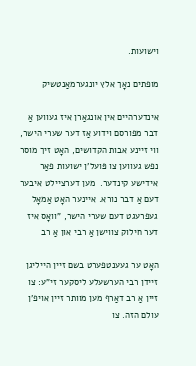וישועות.

מופתים נאָך אלץ יונגערמאַנטשיק

אינדערהיים אין אונגאַרן איז געווען אַ דבר מפורסם וידוע אַז דער שערי הישר, ווי זיינע אבות הקדושים, האָט זיך מוסר נפש געווען צו פּועל'ן ישועות פאַר אידישע קינדער.  מען דערציילט איבער דעם אַ דבר נורא. איינער האָט אַמאָל געפרעגט דעם שערי הישר, "וואָס איז דער חילוק צווישן אַ רבי און אַ רב

האָט ער געענטפערט בשם זיין הייליגן זיידן רבי הערשעלע ליסקער זי"ע: צו זיין אַ רב דאַרף מען מוותר זיין אויפ'ן עולם הזה. צו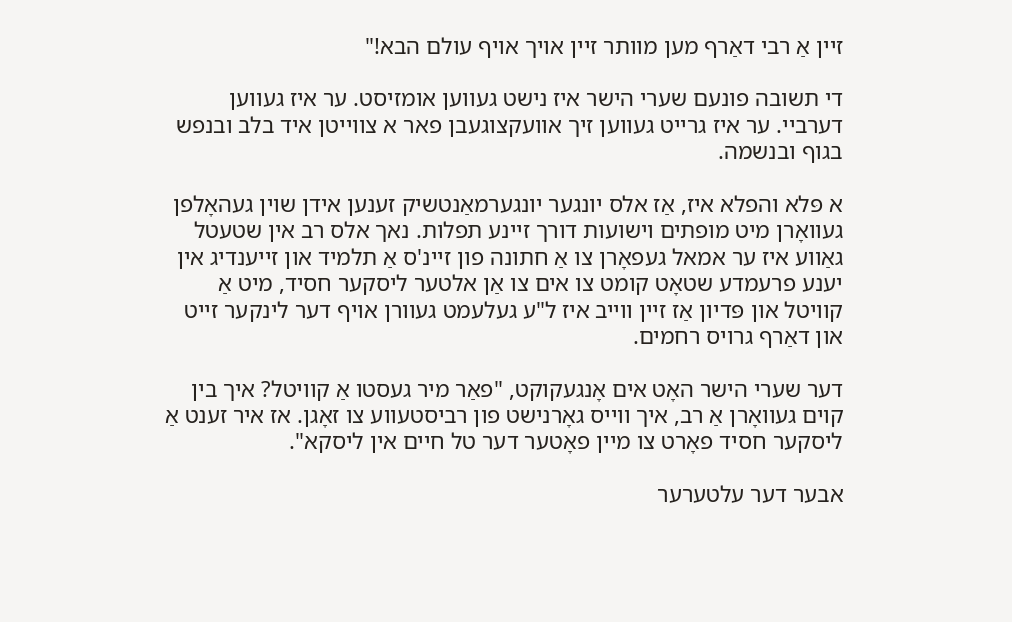זיין אַ רבי דאַרף מען מוותר זיין אויך אויף עולם הבא!"

די תשובה פונעם שערי הישר איז נישט געווען אומזיסט. ער איז געווען דערביי. ער איז גרייט געווען זיך אוועקצוגעבן פאר א צווייטן איד בלב ובנפש בגוף ובנשמה.

א פּלא והפלא איז, אַז אלס יונגער יונגערמאַנטשיק זענען אידן שוין געהאָלפן געוואָרן מיט מופתים וישועות דורך זיינע תפלות. נאך אלס רב אין שטעטל גאַווע איז ער אמאל געפאָרן צו אַ חתונה פון זיינ'ס אַ תלמיד און זייענדיג אין יענע פרעמדע שטאָט קומט צו אים צו אַן אלטער ליסקער חסיד, מיט אַ קוויטל און פּדיון אַז זיין ווייב איז ל"ע געלעמט געוורן אויף דער לינקער זייט און דאַרף גרויס רחמים.

דער שערי הישר האָט אים אָנגעקוקט, "פאַר מיר געסטו אַ קוויטל? איך בין קוים געוואָרן אַ רב, איך ווייס גאָרנישט פון רביסטעווע צו זאָגן. אז איר זענט אַ ליסקער חסיד פאָרט צו מיין פאָטער דער טל חיים אין ליסקא".

אבער דער עלטערער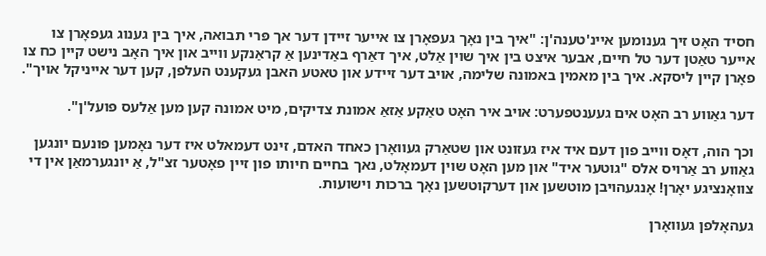חסיד האָט זיך גענומען איינ'טענה'ן: "איך בין נאָך געפאָרן צו אייער זיידן דער אך פּרי תבואה, איך בין גענוג געפאָרן צו אייער טאַטן דער טל חיים, אבער איצט בין איך שוין אַלט, איך דאַרף באַדינען אַ קראַנקע ווייב און איך האָב נישט קיין כח צו פאָרן קיין ליסקא. איך בין מאמין באמונה שלימה, אויב דער זיידע און טאטע האבן געקענט העלפן, קען דער אייניקל אויך".

דער גאַווע רב האָט אים געענטפערט: אויב איר האָט טאַקע אַזאַ אמונת צדיקים, מיט אמונה קען מען אַלעס פּועל'ן".

וכך הוה, דאָס ווייב פון דעם איד איז געזונט און שטאַרק געוואָרן כאחד האדם, זינט דעמאלט איז דער נאָמען פונעם יונגען גאַווע רב אַרויס אלס "גוטער איד" און מען האָט שוין דעמאָלט, נאך בחיים חיותו פון זיין פאָטער זצ"ל, אַ יונגערמאַן אין די צוואָנציגע יאָרן! אָנגעהויבן מוטשען און דערקוטשען נאָך ברכות וישועות.

געהאָלפן געוואָרן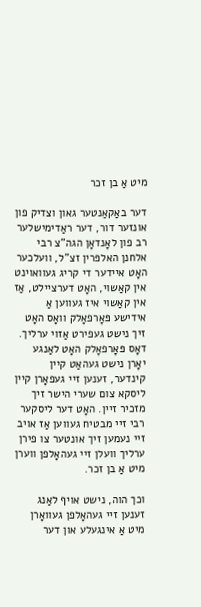מיט אַ בן זכר

דער באַקאַנטער גאון וצדיק פון אונזער דור, דער ראַדימישלער רב פון לאָנדאָן הגה"צ רבי אלחנן האלפּרין זצ"ל, וועלכער האָט איידער די קריג געוואוינט אין קאַשוי, האָט דערציילט, אַז אין קאַשוי איז געווען אַ אידישע פּאָרפאָלק וואָס האָט זיך נישט געפירט אַזוי ערליך. דאָס פּאָרפאָלק האָט לאַנגע יאָרן נישט געהאַט קיין קינדער, זענען זיי געפאָרן קיין ליסקא צום שערי הישר זיך מזכיר זיין. האָט דער ליסקער רבי זיי מבטיח געווען אַז אויב זיי נעמען זיך אונטער צו פירן ערליך וועלן זיי געהאָלפן ווערן מיט אַ בן זכר.

וכך הוה, נישט אויף לאַנג זענען זיי געהאָלפן געוואָרן מיט אַ אינגעלע און דער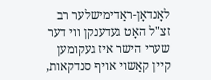לאָנדאָן-ראַדימישלער רב זצ"ל האָט געדענקן ווי דער שערי הישר איז געקומען קיין קאַשוי אויף סנדקאות,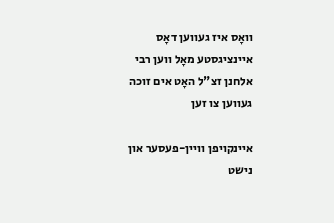וואָס איז געווען דאָס  איינציגסטע מאָל ווען רבי אלחנן זצ"ל האָט אים זוכה געווען צו זען

איינקויפן וויין-פעסער און נישט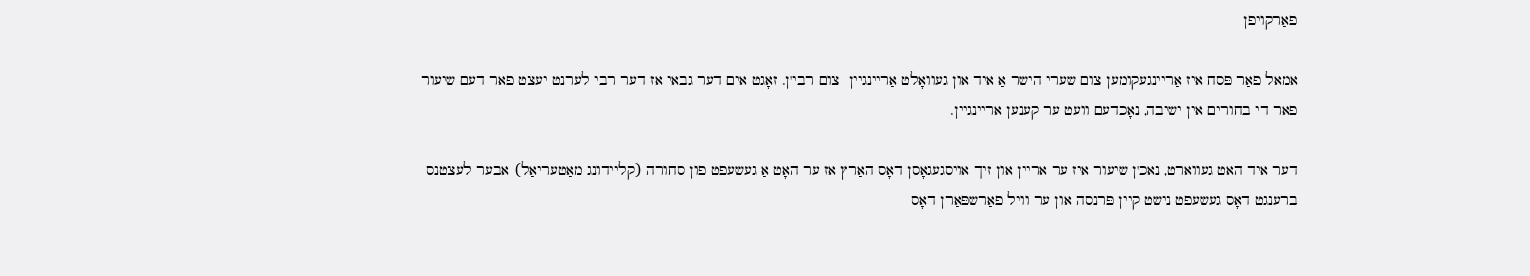פאַרקויפן

אמאל פאַר פּסח איז אַריינגעקומען צום שערי הישר אַ איד און געוואָלט אַריינגיין  צום רבי'ן. זאָגט אים דער גבאי אז דער רבי לערנט יעצט פאר דעם שיעור פאר די בחורים אין ישיבה, נאָכדעם וועט ער קענען אריינגיין.

דער איד האט געווארט, נאכ'ן שיעור איז ער אריין און זיך אויסגעגאָסן דאָס האַרץ אז ער האָט אַ געשעפט פון סחורה (קליידונג מאַטעריאַל) אבער לעצטנס ברענגט דאָס געשעפט נישט קיין פּרנסה און ער וויל פאַרשפּאַרן דאָס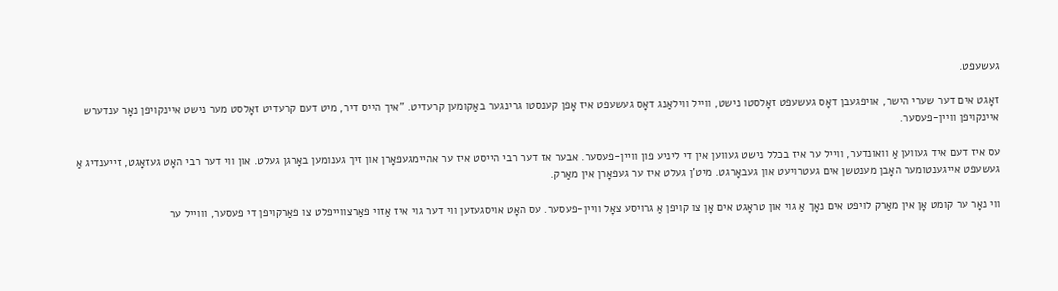געשעפט.

זאָגט אים דער שערי הישר, אויפגעבן דאָס געשעפט זאָלסטו נישט, ווייל ווילאַנג דאָס געשעפט איז אָפן קענסטו גרינגער באַקומען קרעדיט. "איך הייס דיר, מיט דעם קרעדיט זאָלסט מער נישט איינקויפן נאָר ענדערש איינקויפן וויין-פעסער.

עס איז דעם איד געווען אַ וואונדער, ווייל ער איז בכלל נישט געווען אין די ליניע פון וויין-פעסער. אבער אז דער רבי הייסט איז ער אהיימגעפאָרן און זיך גענומען באָרגן געלט. און ווי דער רבי האָט געזאָגט, זייענדיג אַ געשעפט אייגענטומער האָבן מענטשן אים געטרויעט און געבאָרגט. מיט'ן געלט איז ער געפאָרן אין מאַרק.

ווי נאָר ער קומט אָן אין מאַרק לויפט אים נאָך אַ גוי און טראָגט אים אָן צו קויפן אַ גרויסע צאָל וויין-פעסער. עס האָט אויסגעזען ווי דער גוי איז אַזוי פאַרצווייפלט צו פאַרקויפן די פעסער, וווייל ער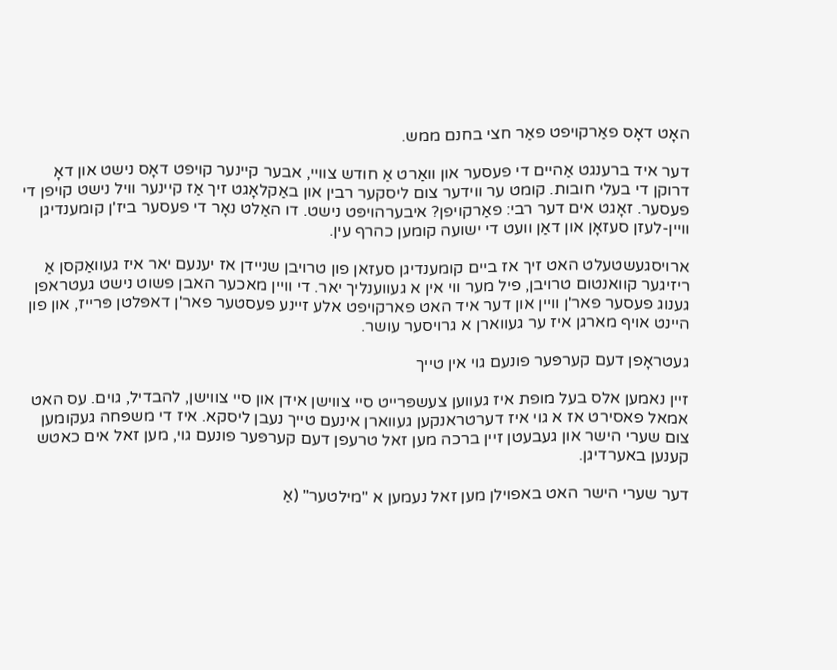האָט דאָס פאַרקויפט פאַר חצי בחנם ממש.

דער איד ברענגט אַהיים די פעסער און וואַרט אַ חודש צוויי, אבער קיינער קויפט דאָס נישט און דאָ דרוקן די בעלי חובות. קומט ער ווידער צום ליסקער רבין און באַקלאָגט זיך אַז קיינער וויל נישט קויפן די פעסער. זאָגט אים דער רבי: פאַרקויפן? איבערהויפּט נישט. דו האַלט נאָר די פעסער ביז'ן קומענדיגן וויין-לעזן סעזאָן און דאַן וועט די ישועה קומען כהרף עין.

ארויסגעשטעלט האט זיך אז ביים קומענדיגן סעזאן פון טרויבן שניידן אז יענעם יאר איז געוואַקסן אַ ריזיגער קוואנטום טרויבן, פיל מער ווי אין א געווענליך יאר. די וויין מאכער האבן פשוט נישט געטראפן גענוג פעסער פאר'ן וויין און דער איד האט פארקויפט אלע זיינע פעסטער פאר'ן דאפּלטן פּרייז, און פון היינט אויף מארגן איז ער געווארן א גרויסער עושר.

געטראָפן דעם קערפּער פונעם גוי אין טייך

זיין נאמען אלס בעל מופת איז געווען צעשפּרייט סיי צווישן אידן און סיי צווישן, להבדיל, גוים. עס האט אמאל פאסירט אז א גוי איז דערטראנקען געווארן אינעם טייך נעבן ליסקא. איז די משפּחה געקומען צום שערי הישר און געבעטן זיין ברכה מען זאל טרעפן דעם קערפּער פונעם גוי, מען זאל אים כאטש קענען באערדיגן.

דער שערי הישר האט באפוילן מען זאל נעמען א "מילטער" (אַ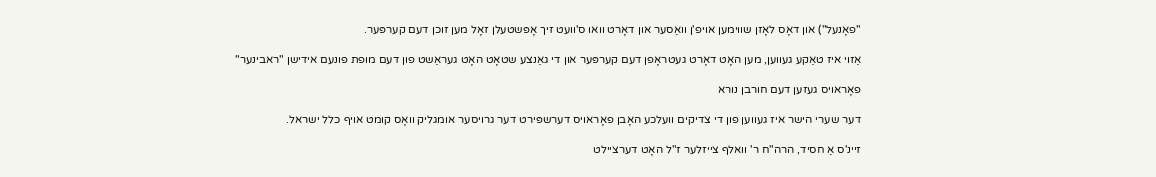"פאָנעל") און דאָס לאָזן שווימען אויפ'ן וואַסער און דאָרט וואו ס'וועט זיך אָפּשטעלן זאָל מען זוכן דעם קערפּער.

אַזוי איז טאַקע געווען, מען האָט דאָרט געטראָפן דעם קערפּער און די גאַנצע שטאָט האָט געראַשט פון דעם מופת פונעם אידישן "ראבינער"

פאָראויס געזען דעם חורבן נורא

דער שערי הישר איז געווען פון די צדיקים וועלכע האָבן פאָראויס דערשפּירט דער גרויסער אומגליק וואָס קומט אויף כלל ישראל.

זיינ'ס אַ חסיד, הרה"ח ר' וואלף צייזלער ז"ל האָט דערציילט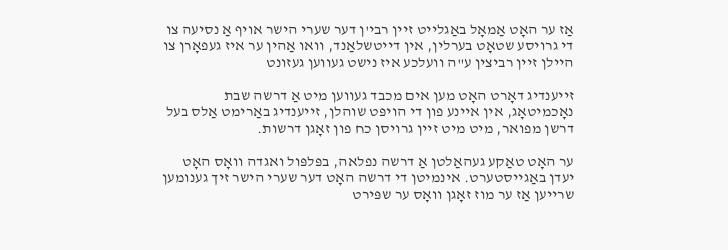אַז ער האָט אַמאָל באַגלייט זיין רבי'ן דער שערי הישר אויף אַ נסיעה צו די גרויסע שטאָט בערלין, אין דייטשלאַנד, וואו אַהין ער איז געפאָרן צו היילן זיין רביצין ע"ה וועלכע איז נישט געווען געזונט

זייענדיג דאָרט האָט מען אים מכבד געווען מיט אַ דרשה שבת נאָכמיטאָג, אין איינע פון די הויפּט שוהלן, זייענדיג באַרימט אַלס בעל דרשן מפואר, מיט מיט זיין גרויסן כח פון זאָגן דרשות.

ער האָט טאַקע געהאַלטן אַ דרשה נפלאה, בפּלפּול ואגדה וואָס האָט יעדן באַגייסטערט. אינמיטן די דרשה האָט דער שערי הישר זיך גענומען שרייען אַז ער מוז זאָגן וואָס ער שפּירט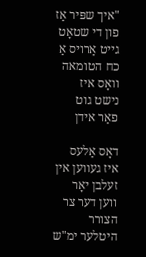"איך שפּיר אַז פון די שטאָט גייט אַרויס אַ כח הטומאה וואָס איז נישט גוט פאַר אידן

דאָס אַלעס איז געווען אין זעלבן יאָר ווען דער צר הצורר היטלער ימ"ש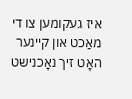איז געקומען צו די מאַכט און קיינער האָט זיך נאָכנישט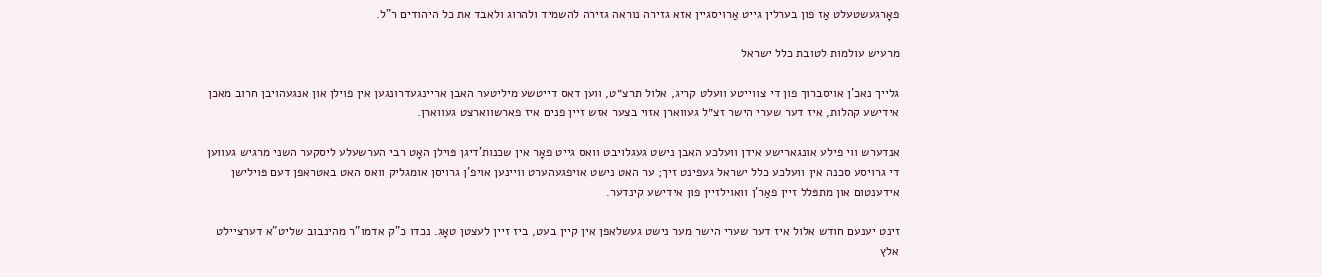פאָרגעשטעלט אַז פון בערלין גייט אַרויסגיין אזא גזירה נוראה גזירה להשמיד ולהרוג ולאבד את כל היהודים ר"ל.

מרעיש עולמות לטובת כלל ישראל

גלייך נאכ'ן אויסברוך פון די צווייטע וועלט קריג, אלול תרצ״ט, ווען דאס דייטשע מיליטער האבן אריינגעדרונגען אין פוילן און אנגעהויבן חרוב מאכן אידישע קהלות, איז דער שערי הישר זצ״ל געווארן אזוי בצער אזש זיין פנים איז פארשווארצט געווארן.

אנדערש ווי פילע אונגארישע אידן וועלכע האבן נישט געגלויבט וואס גייט פאָר אין שכנות'דיגן פּוילן האָט רבי הערשעלע ליסקער השני מרגיש געווען די גרויסע סכנה אין וועלכע כלל ישראל געפינט זיך; ער האט נישט אויפגעהערט וויינען אויפ'ן גרויסן אומגליק וואס האט באטראפן דעם פּוילישן אידענטום און מתפּלל זיין פאַר'ן וואוילזיין פון אידישע קינדער.

זינט יענעם חודש אלול איז דער שערי הישר מער נישט געשלאפן אין קיין בעט, ביז זיין לעצטן טאָג. נכדו כ"ק אדמו"ר מהינבוב שליט"א דערציילט אלץ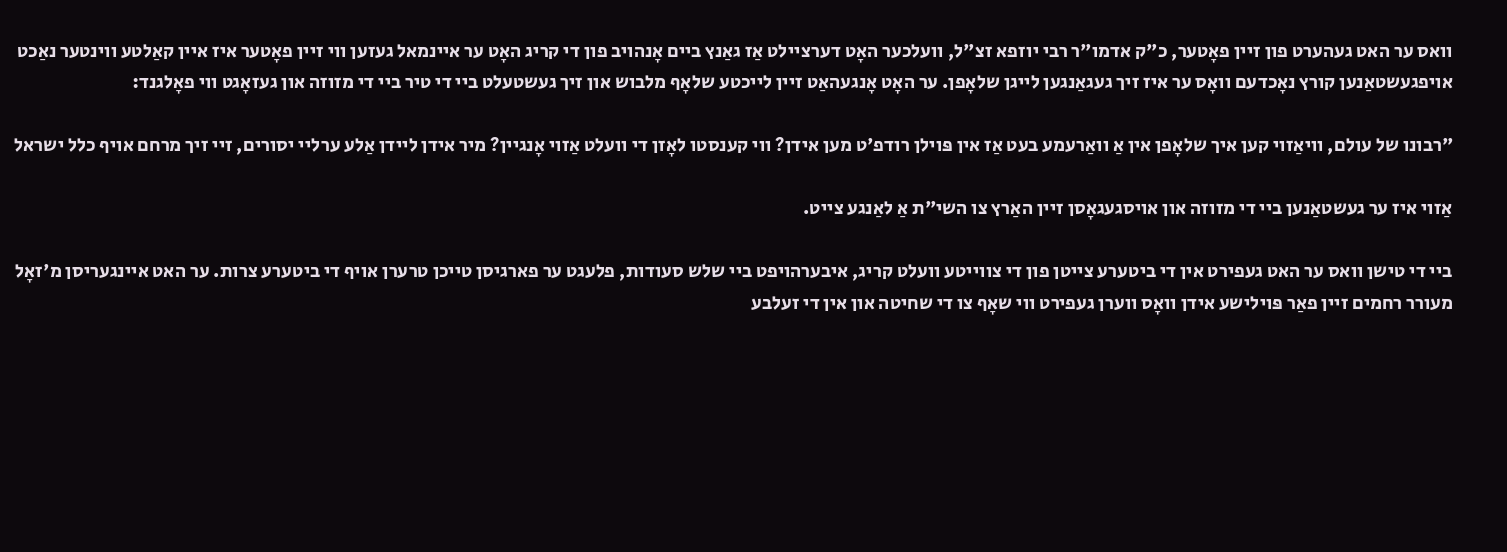וואס ער האט געהערט פון זיין פאָטער, כ"ק אדמו"ר רבי יוזפא זצ"ל, וועלכער האָט דערציילט אַז גאַנץ ביים אָנהויב פון די קריג האָט ער איינמאל געזען ווי זיין פאָטער איז איין קאַלטע ווינטער נאַכט אויפגעשטאַנען קורץ נאָכדעם וואָס ער איז זיך געגאַנגען לייגן שלאָפן. ער האָט אָנגעהאַט זיין לייכטע שלאָף מלבוש און זיך געשטעלט ביי די טיר ביי די מזוזה און געזאָגט ווי פאָלגנד:

"רבונו של עולם, וויאַזוי קען איך שלאָפן אין אַ וואַרעמע בעט אַז אין פּוילן רודפ'ט מען אידן? ווי קענסטו לאָזן די וועלט אַזוי אָנגיין? מיר אידן ליידן אַלע ערליי יסורים, זיי זיך מרחם אויף כלל ישראל

אַזוי איז ער געשטאַנען ביי די מזוזה און אויסגעגאָסן זיין האַרץ צו השי"ת אַ לאַנגע צייט.

ביי די טישן וואס ער האט געפירט אין די ביטערע צייטן פון די צווייטע וועלט קריג, איבערהויפט ביי שלש סעודות, פלעגט ער פארגיסן טייכן טרערן אויף די ביטערע צרות. ער האט איינגעריסן מ'זאָל מעורר רחמים זיין פאַר פּוילישע אידן וואָס ווערן געפירט ווי שאָף צו די שחיטה און אין די זעלבע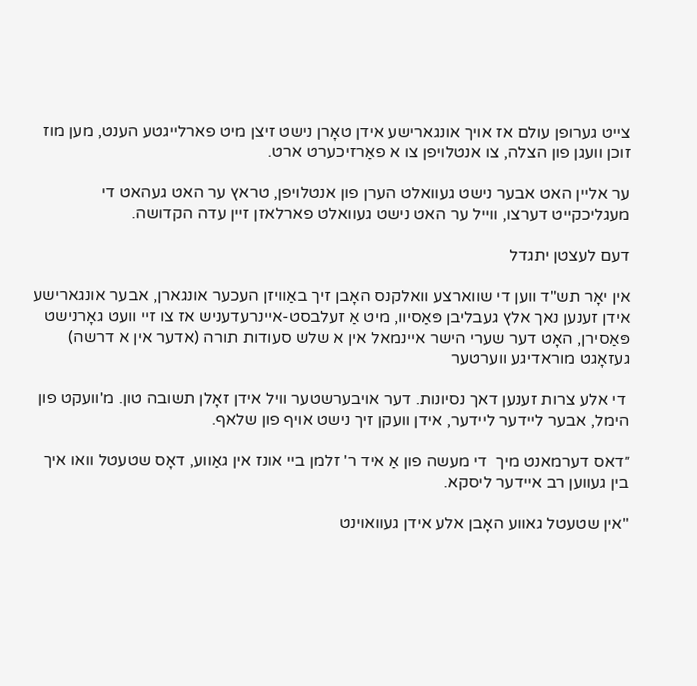צייט גערופן עולם אז אויך אונגארישע אידן טאָרן נישט זיצן מיט פארלייגטע הענט, מען מוז זוכן וועגן פון הצלה, צו אנטלויפן צו א פאַרזיכערט ארט.

ער אליין האט אבער נישט געוואלט הערן פון אנטלויפן, טראץ ער האט געהאט די מעגליכקייט דערצו, ווייל ער האט נישט געוואלט פארלאזן זיין עדה הקדושה.

דעם לעצטן יתגדל

אין יאָר תש"ד ווען די שווארצע וואלקנס האָבן זיך באַוויזן העכער אונגארן, אבער אונגארישע אידן זענען נאך אלץ געבליבן פּאַסיוו, מיט אַ זעלבסט-איינרעדעניש אז צו זיי וועט גאָרנישט פּאַסירן, האָט דער שערי הישר איינמאל אין א שלש סעודות תורה (אדער אין א דרשה) געזאָגט מוראדיגע ווערטער

 די אלע צרות זענען דאך נסיונות. דער אויבערשטער וויל אידן זאָלן תשובה טון. מ'וועקט פון הימל, אבער ליידער ליידער, אידן וועקן זיך נישט אויף פון שלאף.

״דאס דערמאנט מיך  די מעשה פון אַ איד ר' זלמן ביי אונז אין גאַווע, דאָס שטעטל וואו איך בין געווען רב איידער ליסקא.

"אין שטעטל גאווע האָבן אלע אידן געוואוינט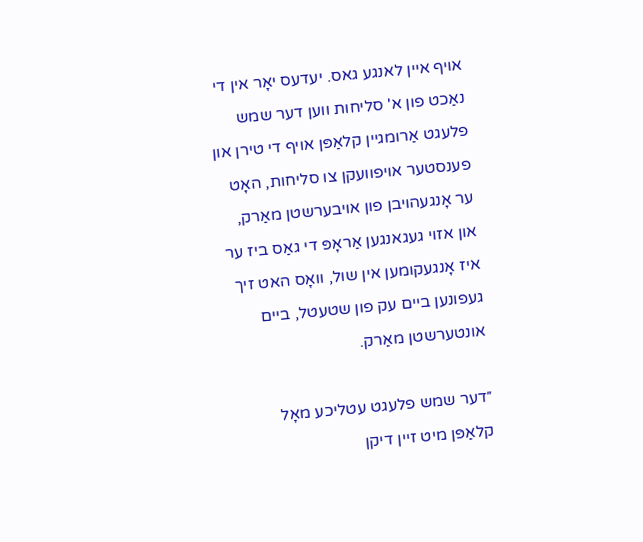אויף איין לאנגע גאס. יעדעס יאָר אין די נאַכט פון א' סליחות ווען דער שמש פלעגט אַרומגיין קלאַפּן אויף די טירן און פענסטער אויפוועקן צו סליחות, האָט ער אָנגעהויבן פון אויבערשטן מאַרק, און אזוי געגאנגען אַראָפּ די גאַס ביז ער איז אָנגעקומען אין שול, וואָס האט זיך געפונען ביים עק פון שטעטל, ביים אונטערשטן מאַרק.

״דער שמש פלעגט עטליכע מאָל קלאַפּן מיט זיין דיקן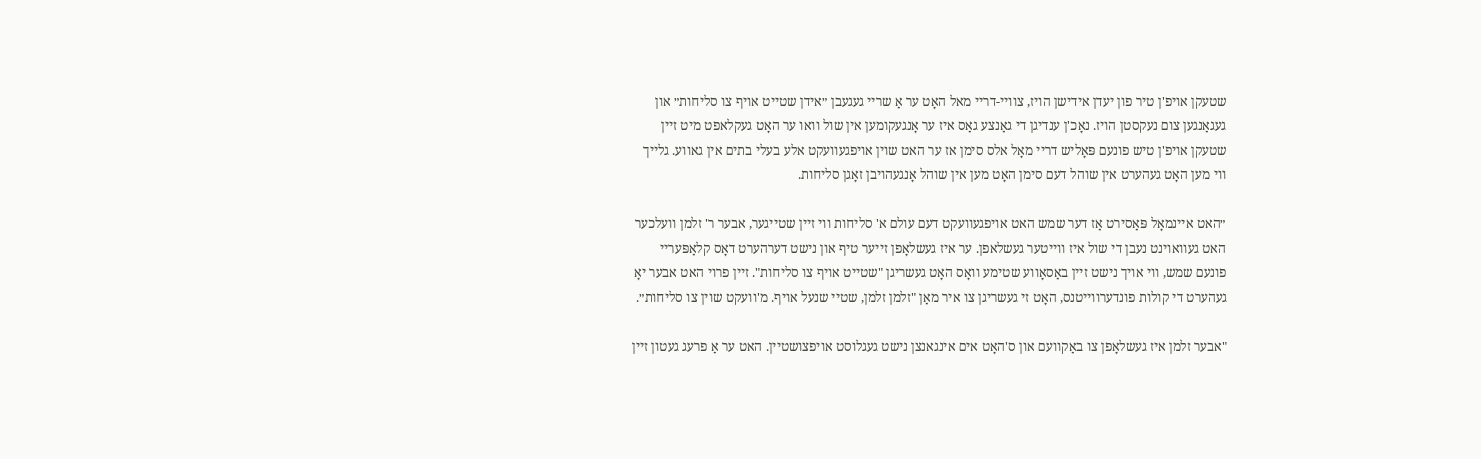שטעקן אויפ'ן טיר פון יעדן אידישן הויז, צוויי-דריי מאל האָט ער אַ שריי געגעבן ״אידן שטייט אויף צו סליחות״ און געגאַנגען צום נעקסטן הויז. נאָכ'ן ענדיגן די גאַנצע גאַס איז ער אָנגעקומען אין שול וואו ער האָט געקלאפט מיט זיין שטעקן אויפ'ן טיש פונעם פּאָליש דריי מאָל אלס סימן אז ער האט שוין אויפגעוועקט אלע בעלי בתים אין גאווע. גלייך ווי מען האָט געהערט אין שוהל דעם סימן האָט מען אין שוהל אָנגעהויבן זאָגן סליחות.

״האט איינמאָל פּאַסירט אַז דער שמש האט אויפגעוועקט דעם עולם א' סליחות ווי זיין שטייגער, אבער ר' זלמן וועלכער האט געוואוינט נעבן די שול איז ווייטער געשלאפן. ער איז געשלאָפן זייער טיף און נישט דערהערט דאָס קלאַפּעריי פונעם שמש, ווי אויך נישט זיין באַסאָווע שטימע וואָס האָט געשריגן "שטייט אויף צו סליחות". זיין פרוי האט אבער יאָ געהערט די קולות פונדערווייטנס, האָט זי געשריגן צו איר מאַן "זלמן זלמן, שטיי שנעל אויף. מ'וועקט שוין צו סליחות״.

"אבער זלמן איז געשלאָפן צו באַקוועם און ס'האָט אים אינגאנצן נישט געגלוסט אויפצושטיין. האט ער אַ פרעג געטון זיין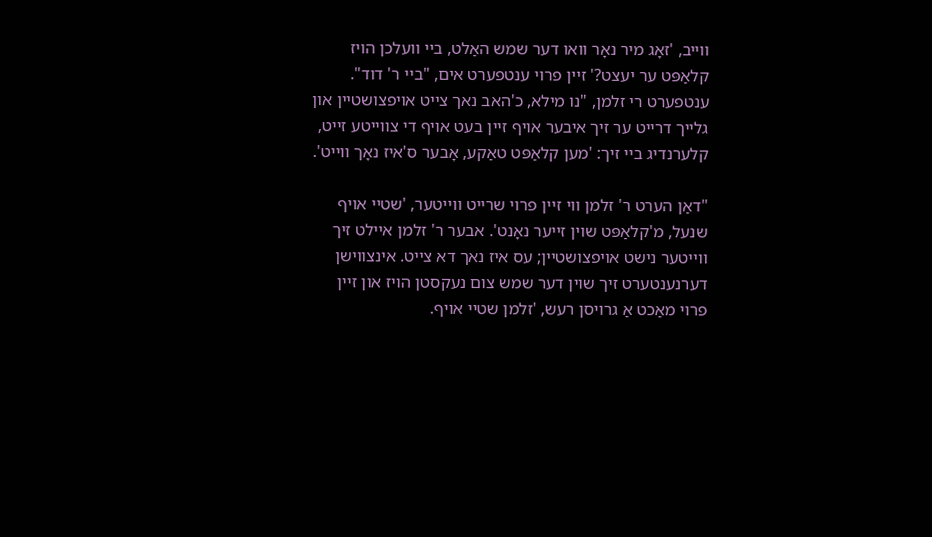ווייב, 'זאָג מיר נאָר וואו דער שמש האַלט, ביי וועלכן הויז קלאַפּט ער יעצט?' זיין פרוי ענטפערט אים, "ביי ר' דוד". ענטפערט רי זלמן, "נו מילא, כ'האב נאך צייט אויפצושטיין און גלייך דרייט ער זיך איבער אויף זיין בעט אויף די צווייטע זייט, קלערנדיג ביי זיך: 'מען קלאַפּט טאַקע, אָבער ס'איז נאָך ווייט'.

"דאַן הערט ר' זלמן ווי זיין פרוי שרייט ווייטער, 'שטיי אויף שנעל, מ'קלאַפּט שוין זייער נאָנט'. אבער ר' זלמן איילט זיך ווייטער נישט אויפצושטיין; עס איז נאך דא צייט. אינצווישן דערנענטערט זיך שוין דער שמש צום נעקסטן הויז און זיין פרוי מאַכט אַ גרויסן רעש, 'זלמן שטיי אויף.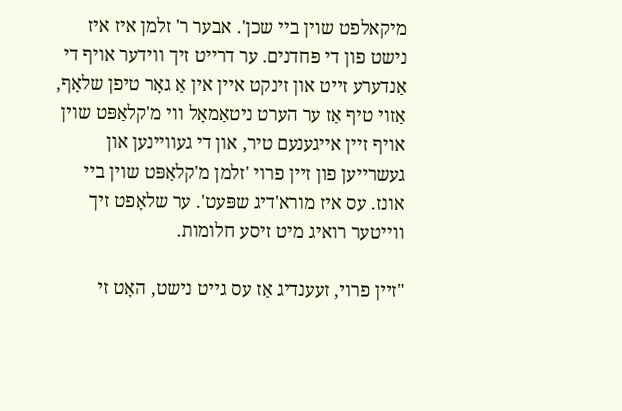מיקאלפט שוין ביי שכן'. אבער ר' זלמן איז איז נישט פון די פּחדנים. ער דרייט זיך ווידער אויף די אַנדערע זייט און זינקט איין אין אַ גאָר טיפן שלאָף, אַזוי טיף אַז ער הערט ניטאַמאָל ווי מ'קלאַפּט שוין אויף זיין אייגענעם טיר, און די געוויינען און געשרייען פון זיין פרוי 'זלמן מ'קלאַפּט שוין ביי אונז. עס איז מורא'דיג שפּעט'. ער שלאָפט זיך ווייטער רואיג מיט זיסע חלומות.

"זיין פרוי, זעענדיג אַז עס גייט נישט, האָט זי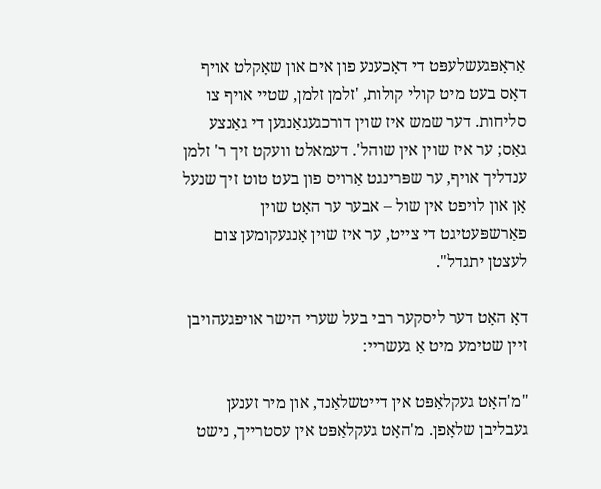אַראָפּגעשלעפּט די דאָכענע פון אים און שאָקלט אויף דאָס בעט מיט קולי קולות, 'זלמן זלמן, שטיי אויף צו סליחות. דער שמש איז שוין דורכגעגאַנגען די גאַנצע גאַס; ער איז שוין אין שוהל'. דעמאלט וועקט זיך ר' זלמן ענדליך אויף, ער שפּרינגט אַרויס פון בעט טוט זיך שנעל אָן און לויפט אין שול – אבער ער האָט שוין פאַרשפּעטיגט די צייט, ער איז שוין אָנגעקומען צום לעצטן יתגדל".

דאָ האָט דער ליסקער רבי בעל שערי הישר אויפגעהויבן זיין שטימע מיט אַ געשריי:

"מ'האָט געקלאַפּט אין דייטשלאַנד, און מיר זענען געבליבן שלאָפן. מ'האָט געקלאַפּט אין עסטרייך, נישט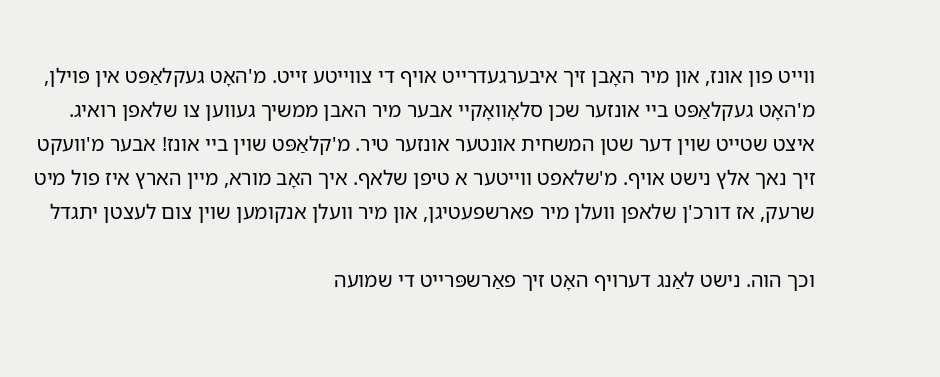ווייט פון אונז, און מיר האָבן זיך איבערגעדרייט אויף די צווייטע זייט. מ'האָט געקלאַפּט אין פּוילן, מ'האָט געקלאַפּט ביי אונזער שכן סלאָוואָקיי אבער מיר האבן ממשיך געווען צו שלאפן רואיג. איצט שטייט שוין דער שטן המשחית אונטער אונזער טיר. מ'קלאַפּט שוין ביי אונז! אבער מ'וועקט זיך נאך אלץ נישט אויף. מ'שלאפט ווייטער א טיפן שלאף. איך האָב מורא, מיין הארץ איז פול מיט שרעק, אז דורכ'ן שלאפן וועלן מיר פארשפעטיגן, און מיר וועלן אנקומען שוין צום לעצטן יתגדל

וכך הוה. נישט לאַנג דערויף האָט זיך פאַרשפּרייט די שמועה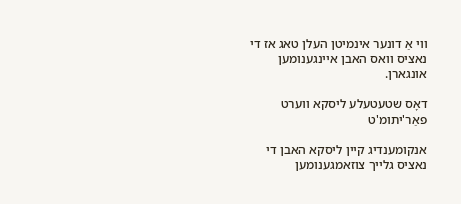ווי אַ דונער אינמיטן העלן טאג אז די נאציס וואס האבן איינגענומען אונגארן.

דאָס שטעטעלע ליסקא ווערט פאַר'יתומ'ט

אנקומענדיג קיין ליסקא האבן די נאציס גלייך צוזאמגענומען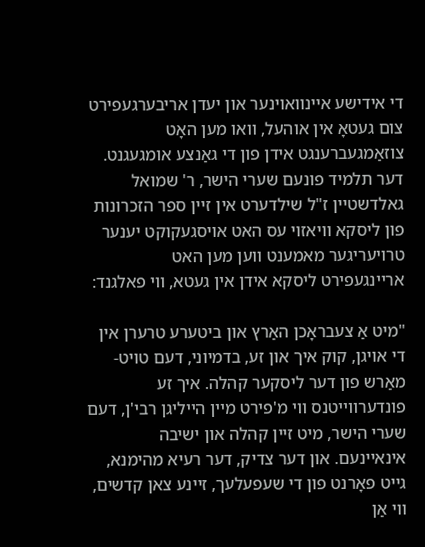די אידישע איינוואוינער און יעדן אריבערגעפירט צום געטאָ אין אוהעל, וואו מען האָט צוזאַמגעברענגט אידן פון די גאַנצע אומגעגנט. דער תלמיד פונעם שערי הישר, ר' שמואל גאלדשטיין ז"ל שילדערט אין זיין ספר הזכרונות פון ליסקא וויאזוי עס האט אויסגעקוקט יענער טרויעריגער מאמענט ווען מען האט אריינגעפירט ליסקא אידן אין געטא, ווי פאלגנד:

"מיט אַ צעבראָכן האַרץ און ביטערע טרערן אין די אויגן, קוק איך און זע, בדמיוני, דעם טויט-מאַרש פון דער ליסקער קהלה. איך זע פונדערווייטנס ווי מ'פירט מיין הייליגן רבי'ן, דעם שערי הישר, מיט זיין קהלה און ישיבה אינאיינעם. און דער צדיק, דער רעיא מהימנא, גייט פאָרנט פון די שעפעלעך, זיינע צאן קדשים, ווי אַן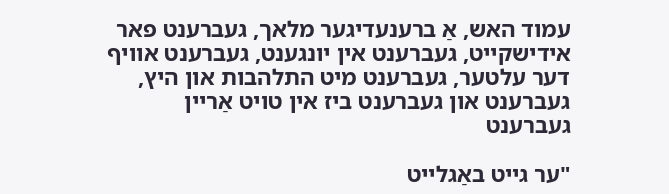עמוד האש, אַ ברענעדיגער מלאך, געברענט פאר אידישקייט, געברענט אין יונגענט, געברענט אוויף דער עלטער, געברענט מיט התלהבות און היץ, געברענט און געברענט ביז אין טויט אַריין געברענט

"ער גייט באַגלייט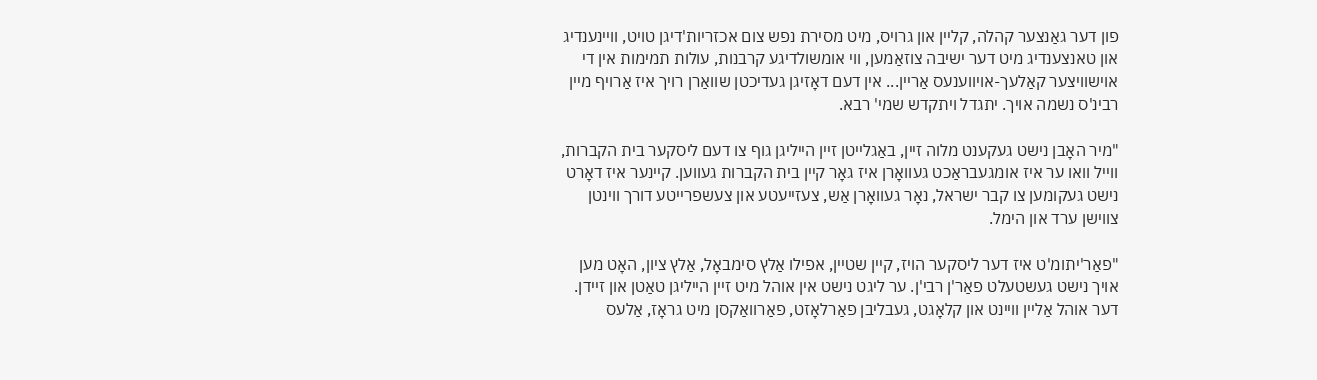פון דער גאַנצער קהלה, קליין און גרויס, מיט מסירת נפש צום אכזריות'דיגן טויט, וויינענדיג און טאנצענדיג מיט דער ישיבה צוזאַמען, ווי אומשולדיגע קרבנות, עולות תמימות אין די אוישוויצער קאַלעך-אויווענעס אַריין... אין דעם דאָזיגן געדיכטן שוואַרן רויך איז אַרויף מיין רבינ'ס נשמה אויך. יתגדל ויתקדש שמי' רבא.

"מיר האָבן נישט געקענט מלוה זיין, באַגלייטן זיין הייליגן גוף צו דעם ליסקער בית הקברות, ווייל וואו ער איז אומגעבראַכט געוואָרן איז גאָר קיין בית הקברות געווען. קיינער איז דאָרט נישט געקומען צו קבר ישראל, נאָר געוואָרן אַש, צעזייעטע און צעשפרייטע דורך ווינטן צווישן ערד און הימל.

"פאַר'יתומ'ט איז דער ליסקער הויז, קיין שטיין, אפילו אַלץ סימבאָל, אַלץ ציון, האָט מען אויך נישט געשטעלט פאַר'ן רבי'ן. ער ליגט נישט אין אוהל מיט זיין הייליגן טאַטן און זיידן. דער אוהל אַליין וויינט און קלאָגט, געבליבן פאַרלאָזט, פאַרוואַקסן מיט גראָז, אַלעס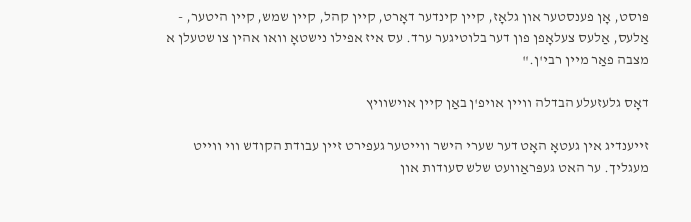פּוסט, אָן פענסטער און גלאָז, קיין קינדער דאָרט, קיין קהל, קיין שמש, קיין היטער, - אַלעס, אַלעס צעלאָפן פון דער בלוטיגער ערד. עס איז אפילו נישטאָ וואו אהין צו שטעלן א מצבה פאַר מיין רבי'ן."

דאָס גלעזעלע הבדלה וויין אויפ'ן באַן קיין אוישוויץ

זייענדיג אין געטאָ האָט דער שערי הישר ווייטער געפירט זיין עבודת הקודש ווי ווייט מעגליך. ער האט געפּראַוועט שלש סעודות און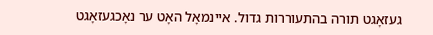געזאָגט תורה בהתעוררות גדול. איינמאָל האָט ער נאָכגעזאָגט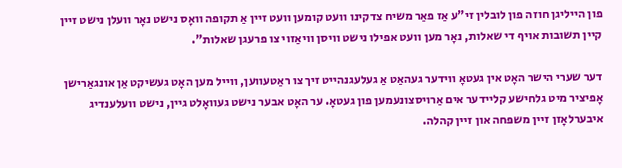פון הייליגן חוזה פון לובלין זי"ע אַז פאַר משיח צדקינו וועט קומען וועט זיין אַ תקופה וואָס נישט נאָר וועלן נישט זיין קיין תשובות אויף די שאלות, נאָר מען וועט אפילו נישט וויסן וויאַזוי צו פרעגן שאלות".

דער שערי הישר האָט אין געטאָ ווידער געהאַט אַ געלעגנהייט זיך צו ראַטעווען, ווייל מען האָט געשיקט אַן אונגאַרישן אָפיציר מיט גלחישע קליידער אים אַרויסצונעמען פון געטאָ. ער האָט אבער נישט געוואָלט גיין, נישט וועלענדיג איבערלאָזן זיין משפּחה און זיין קהלה.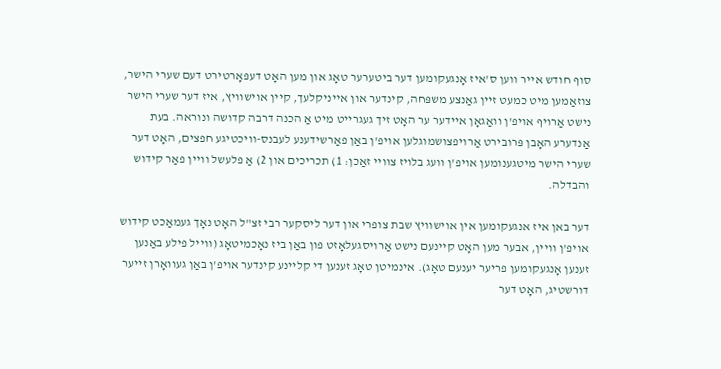סוף חודש אייר ווען ס'איז אָנגעקומען דער ביטערער טאָג און מען האָט דעפּאָרטירט דעם שערי הישר, צוזאַמען מיט כמעט זיין גאַנצע משפּחה, קינדער און אייניקלעך, קיין אוישוויץ, איז דער שערי הישר נישט אַרויף אויפ'ן וואַגאָן איידער ער האָט זיך געגרייט מיט אַ הכנה דרבה קדושה ונוראה. בעת אַנדערע האָבן פּרובירט אַרויפצושמוגלען אויפ'ן באַן פאַרשידענע לעבנס-וויכטיגע חפצים, האָט דער שערי הישר מיטגענומען אויפ'ן וועג בלויז צוויי זאַכן: 1) תכריכים און 2) אַ פלעשל וויין פאַר קידוש והבדלה.

דער באן איז אנגעקומען אין אוישוויץ שבת צופרי און דער ליסקער רבי זצ"ל האָט נאָך געמאַכט קידוש אויפ'ן וויין, אבער מען האָט קיינעם נישט אַרויסגעלאָזט פון באַן ביז נאָכמיטאָג (ווייל פילע באַנען זענען אָנגעקומען פריער יענעם טאָג). אינמיטן טאָג זענען די קליינע קינדער אויפ'ן באַן געוואָרן זייער דורשטיג, האָט דער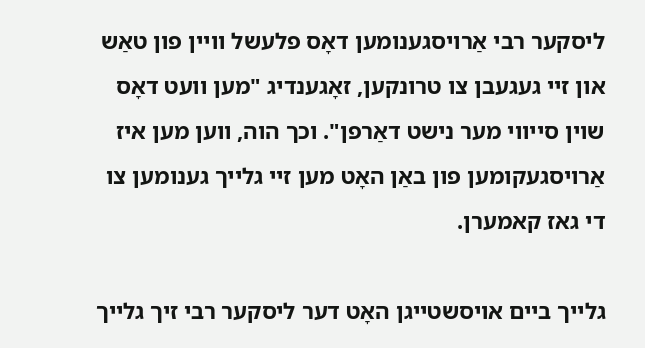ליסקער רבי אַרויסגענומען דאָס פלעשל וויין פון טאַש און זיי געגעבן צו טרונקען, זאָגענדיג "מען וועט דאָס שוין סייווי מער נישט דאַרפן". וכך הוה, ווען מען איז אַרויסגעקומען פון באַן האָט מען זיי גלייך גענומען צו די גאז קאמערן.

גלייך ביים אויסשטייגן האָט דער ליסקער רבי זיך גלייך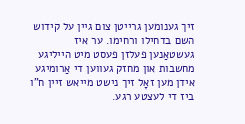זיך גענומען גרייטן צום גיין על קידוש השם בדחילו ורחימו. ער איז געשטאַנען פעלזן פעסט מיט הייליגע מחשבות און מחזק געווען די אַרומיגע אידן מען זאָל זיך נישט מייאש זיין ח"ו ביז די לעצטע רגע.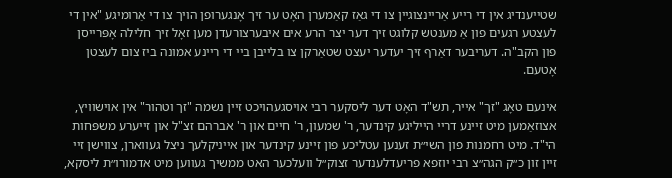שטייענדיג אין די רייע אַריינצוגיין צו די גאַז קאַמערן האָט ער זיך אָנגערופן הויך צו די אַרומיגע "אין די לעצטע רגעים פון אַ מענטש קלוגט זיך דער יצר הרע אים איבערצורעדן מען זאָל זיך חלילה אָפּרייסן פון הקב"ה. דעריבער דאַרף זיך יעדער יעצט שטאַרקן צו בלייבן ביי די ריינע אמונה ביז צום לעצטן אָטעם.

אינעם טאָג "זך" אייר, תש"ד האָט דער ליסקער רבי אויסגעהויכט זיין נשמה "זך וטהור" אין אוישוויץ, אצוזאַמען מיט זיינע דריי הייליגע קינדער, ר' שמעון, ר' חיים און ר' אברהם זצ"ל און זייערע משפּחות הי"ד. מיט רחמנות פון השי״ת זענען עטליכע פון זיינע קינדער און אייניקלעך ניצל געווארן, צווישן זיי זיין זון כ״ק הגה״צ רבי יוזפא פריעדלענדער זצוק״ל וועלכער האט ממשיך געווען מיט אדמורו״ת ליסקא,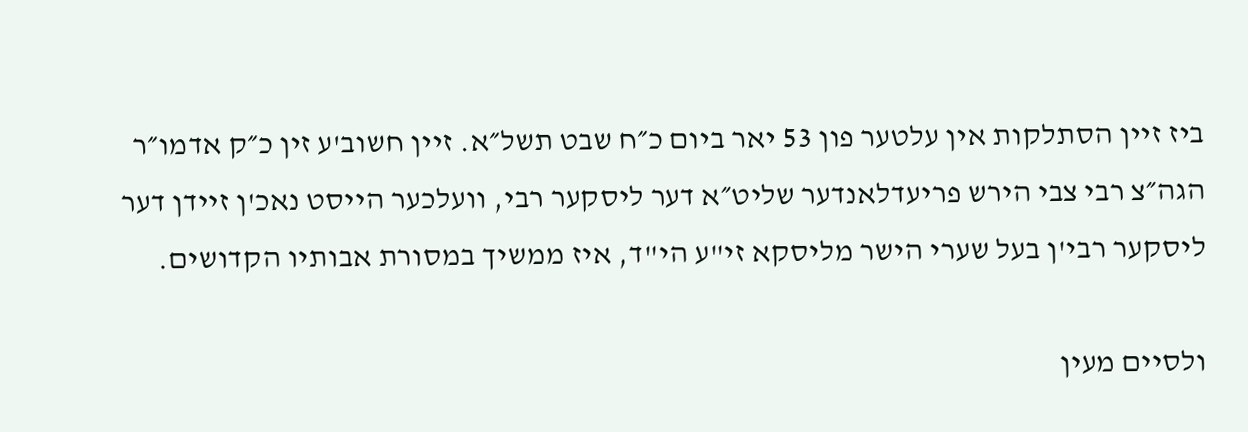ביז זיין הסתלקות אין עלטער פון 53 יאר ביום כ״ח שבט תשל״א. זיין חשוב'ע זין כ״ק אדמו״ר הגה״צ רבי צבי הירש פריעדלאנדער שליט״א דער ליסקער רבי, וועלכער הייסט נאכ'ן זיידן דער ליסקער רבי'ן בעל שערי הישר מליסקא זי"ע הי"ד, איז ממשיך במסורת אבותיו הקדושים.

ולסיים מעין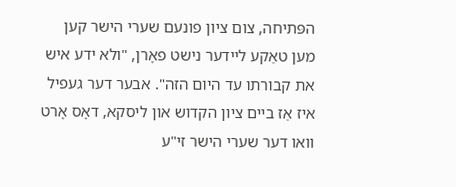הפּתיחה, צום ציון פונעם שערי הישר קען מען טאַקע ליידער נישט פאָרן, "ולא ידע איש את קבורתו עד היום הזה". אבער דער געפיל איז אַז ביים ציון הקדוש און ליסקא, דאָס אָרט וואו דער שערי הישר זי"ע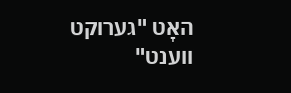האָט "גערוקט ווענט"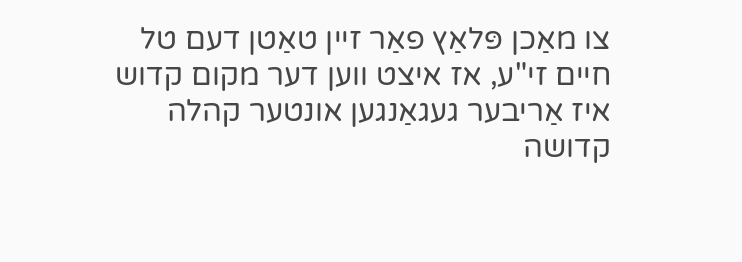צו מאַכן פּלאַץ פאַר זיין טאַטן דעם טל חיים זי"ע, אז איצט ווען דער מקום קדוש איז אַריבער געגאַנגען אונטער קהלה קדושה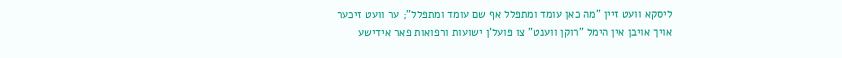ליסקא וועט זיין "מה כאן עומד ומתפּלל אף שם עומד ומתפּלל"; ער וועט זיכער אויך אויבן אין הימל "רוקן ווענט" צו פּועל'ן ישועות ורפואות פאר אידישע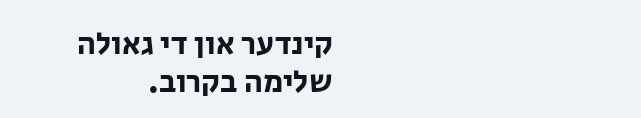קינדער און די גאולה שלימה בקרוב.